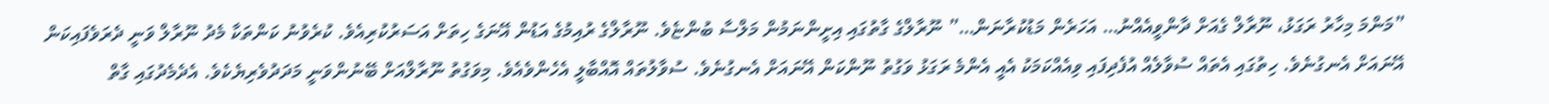”މަންމަ މިހާރު ރަގަޅު، ނޫރާލް ގެއަށް ދާންވީއެއްނު… އަހަރެން މަޑުކުރާނަން…” ނޫރާލްގެ ގާތުގައި އިށީންނަމުން މަލްސާ ބުންޏެވެ. ނޫރާލްގެ ރުއިމުގެ އަޑުން އޭނަގެ ހިތަށް އަސަރުކުރިއެވެ. ކުރެވުނު ކަންތަކާ މެދު ނޫރާލް ވަނީ ދެރަވެފައިކަން އޭނައަށް އެނގުނެވެ. ހިތުގައި އެތައް ސުވާލެއް އުފެދިފައި ވިއެއްކަމަކު އެއީ އެންމެ ރަގަޅު ވަގުތު ނޫންކަން އޭނައަށް އެނގުނެވެ. ސުވާލުތައް އޮއްބާލީ އެހެންވެއެވެ. މިވަގުތު ނޫރާލްއަށް ބޭނުންވަނީ މަދަދުވެރިޔެކެވެ. އެދެމެދުގައި ގާތް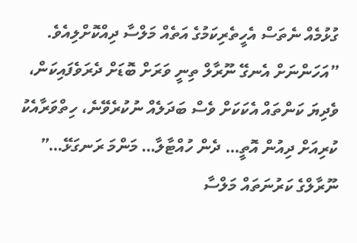ގުޅުމެއް ނެތަސް އެހީތެރިކަމުގެ އަތެއް މަލްސާ ދިއްކޮށްލިއެވެ.
”އަހަންނަށް އެނގޭ ނޫރާލް ތިނީ ވަރަށް ބޮޑަށް ދެރަވެފައިކަން، ވެދިޔަ ކަންތައް އެކަކަށް ވެސް ބަދަލެއް ނުކުރެވޭނެ، ހިތްވަރާއެކު ކުރިއަށް ދިއުން އޮތީ… ދެން ހުއްޓާލާ… މަންމަ ރަނގަޅޭ…” ނޫރާލްގެ ކަރުނަތައް މަލްސާ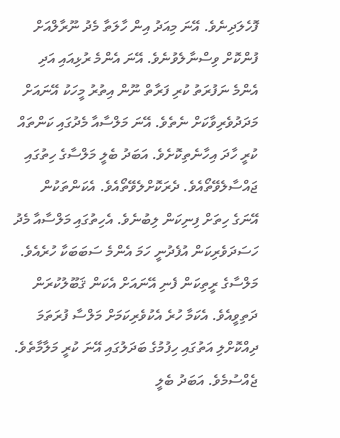ފޮހެލަދިނެވެ. އޭނަ މިއަދު އިން ހާލަތާ މެދު ނޫރާލްއަށް ފުންކޮށް ވިސްނާލެވުނެވެ. އޭނަ އެންމެ ރުޅިއައި އަދި އެންމެ ނަފުރަތު ކުރި ފަރާތް ނޫން އިތުރު މީހަކު އޭނައަށް މަދަދުވެރިވާކަށް ނެތެވެ. އޭނަ މަލްސާއާ މެދުގައި ކަންތައް ކުރީ ހާދަ އިހާނެތިކޮށެވެ. އަބަދު ބެލީ މަލްސާގެ ހިތުގައި ޖައްސާލެވޭތޯއެވެ. ދެރަކޮށްލެވޭތޯއެވެ. އެކަންތަކުން އޭނަގެ ހިތަށް ފިނިކަން ލިބުނެވެ. އެހިތުގައި މަލްސާއާ މެދު ހަސަދަވެރިކަން އުފެދުނީ ހަމަ އެންމެ ސަބަބަކާ ހުރެއެވެ. މަލްސާގެ ރީތިކަން ފެނި އޭނައަށް އެކަން ޤަބޫލުކުރަން ދަތިވީއެވެ. އެކަމާ ހުރެ އެކުވެރިކަމަށް މަލްސާ ފުރަތަމަ ދިއްކޮށްލި އަތުގައި ހިފުމުގެ ބަދަލުގައި އޭނަ ކުރީ މަލާމާތެވެ. ޖެއްސުމެވެ. އަބަދު ބެލީ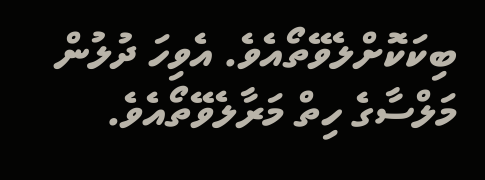ބިކަކޮށްލެވޭތޯއެވެ. އެވިހަ ދުލުން މަލްސާގެ ހިތް މަރާލެވޭތޯއެވެ.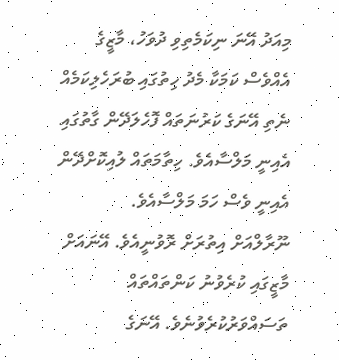މިއަދު އޭނަ ނިކަމެތިވި ދުވަހު، މާޒީގެ އެއްވެސް ކަމަކާ މެދު ހިތުގައި ބުރަހެލިކަމެއް ނެތި އޭނަގެ ކަރުނަތައް ފޮހެލަދޭން ގާތުގައި އެއިނީ މަލްސާއެވެ. ހިތާމަތައް ލުއިކޮށްދޭން އެއިނީ ވެސް ހަމަ މަލްސާއެވެ.
ނޫރާލްއަށް އިތުރަށް ރޮވުނީއެވެ. އޭނައަށް މާޒީގައި ކުރެވުނު ކަންތައްތައް ތަސައްވަރުކުރެވުނެވެ. އޭނަގެ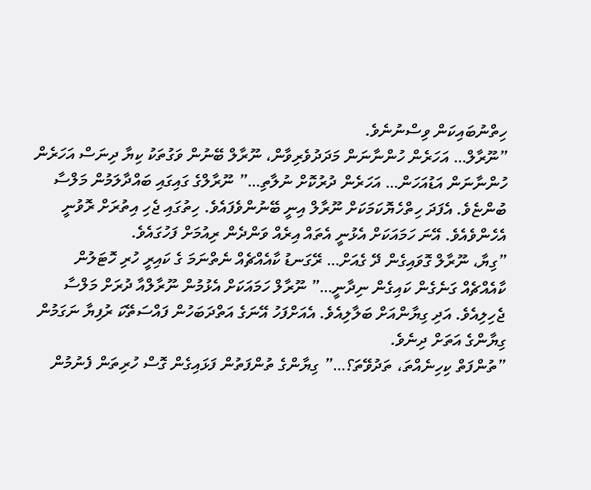ހިތްނުބައިކަން ވިސްނުނެވެ.
”ނޫރާލް… އަހަރެން ހުންނާނަން މަދަދުވެރިވާން، ނޫރާލް ބޭނުން ވަގުތަކު ކިޔާ ދިނަސް އަހަރެން ހުންނާނަން އަޑުއަހަން… އަހަރެން ދުރުކޮށް ނުލާތި…” ނޫރާލްގެ ގައިގައި ބައްދާލަމުން މަލްސާ ބުންޏެވެ. އެފަދަ ހިތްހެޔޮކަމަކަށް ނޫރާލް އިނީ ބޭނުންވެފައެވެ. ހިތުގައި ޖެހި އިތުރަށް ރޮވުނީ އެހެންވެއެވެ. އޭނަ ހަމައަކަށް އެޅުނީ އެތައް އިރެއް ވަންދެން ރިއުމަށް ފަހުގައެވެ.
”ގިޔާ، ނޫރާލް ގޮވައިގެން ދޭ ގެއަށް… ރޭގަނޑު ކާއެއްޗެއް ނެތްނަމަ ގެ ކައިރީ ހުރި ހޮޓަލުން ކާއެއްޗެއް ގަނެގެން ކައިގެން ނިދާނީ…” ނޫރާލް ހަމައަކަށް އެޅުމުން ނޫރާލްއާ ދުރަށް މަލްސާ ޖެހިލިއެވެ. އަދި ގިޔާންއަށް ބަލާލިއެވެ. އެއަށްފަހު އޭނަގެ އަތްދަބަހުން ފައްސަތޭކަ ރުފިޔާ ނަގަމުން ގިޔާންގެ އަތަށް ދިނެވެ.
”ތުންފަތް ކިހިނެއްތަ، ތަދުވޭތަ؟…” ގިޔާންގެ ތުންފަތުން ފަޅައިގެން ގޮސް ހުރިތަން ފެނުމުން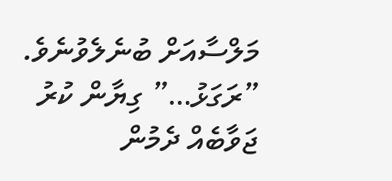މަލްސާއަށް ބުނެލެވުނެވެ.
”ރަގަޅު…” ގިޔާން ކުރު ޖަވާބެއް ދެމުން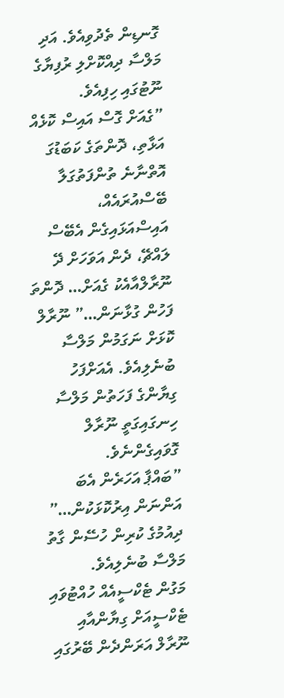ގޮނޑިން ތެދުވިއެވެ. އަދި މަލްސާ ދިއްކޮށްލި ރުފިޔާގެ ނޫޓުގައި ހިފިއެވެ.
”ގެއަށް ގޮސް އައިސް ކޮޅެއް އަޅާތި، ދޮންތަގެ ކަބަޑުގަ އޮތްނާނެ ތުންފަތުގަލާ ބޭސްއުރައެއް، އައިސްއަޅައިގެން އެބޭސް ލައްޗޭ، ދެން އަވަހަށް ދޭ ނޫރާލްއާއެކު ގެއަށް… ދޮންތަ ފަހުން ގުޅާނަން…” ނޫރާލް ކޮޅަށް ނަގަމުން މަލްސާ ބުނެލިއެވެ. އެއަށްފަހު ގިޔާންގެ ފަހަތުން މަލްސާ ހިނގައިގަތީ ނޫރާލް ގޮވައިގެންނެވެ.
”ބައްޕާ އަހަރެން އެބަ އަންނަން އިރުކޮޅަކުން…” ދިއުމުގެ ކުރިން ހުސޭން ގާތު މަލްސާ ބުނެލިއެވެ.
މަގުން ޓެކްސީއެއް ހުއްޓުވައި ޓެކްސީއަށް ގިޔާންއާއި ނޫރާލް އަރަންދެން ބޭރުގައި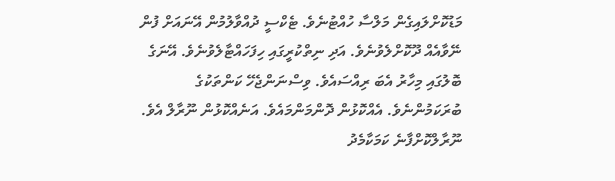މަޑުކޮށްލައިގެން މަލްސާ ހުއްޓުނެވެ. ޓެކްސީ ދުއްވާލުމުން އޭނައަށް ފުން ނޭވާއެއް ދޫކޮށްލެވުނެވެ. އަދި ނިތްކުރީގައި ހިފަހައްޓާލެވުނެވެ. އޭނަގެ ބޮލުގައި މިހާރު އެބަ ރިއްސައެވެ. ވިސްނަންޖެހޭ ކަންތަކުގެ ބުރަކަމުންނެވެ. އެއްކޮޅުން ދޮންމަންމައެވެ. އަނެއްކޮޅުން ނޫރާލް އެވެ. ނޫރާލްކޮށްފާނެ ކަމަކާމެދު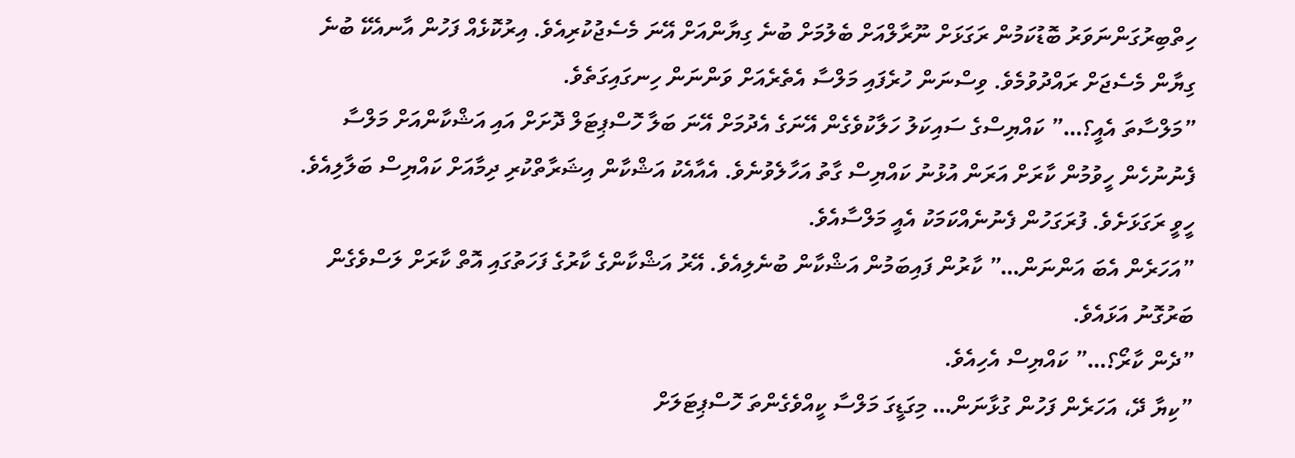ހިތްބިރުގަންނަވަރު ބޮޑުކަމުން ރަގަޅަށް ނޫރާލްއަށް ބެލުމަށް ބުނެ ގިޔާންއަށް އޭނަ މެސެޖުކުރިއެވެ. އިރުކޮޅެއް ފަހުން އާނއެކޭ ބުނެ ގިޔާން މެސެޖަށް ރައްދުވުމެވެ. ވިސްނަން ހުރެފައި މަލްސާ އެތެރެއަށް ވަންނަން ހިނގައިގަތެވެ.
”މަލްސާތަ އެއީ؟…” ކައްޔިސްގެ ސައިކަލު ހަލާކުވެގެން އޭނަގެ އެދުމަށް އޭނަ ބަލާ ހޮސްޕިޓަލް ދޮށަށް އައި އަޝްކާންއަށް މަލްސާ ފެނުނުހެން ހީވުމުން ކާރަށް އަރަން އުޅުނު ކައްޔިސް ގާތު އަހާލެވުނެވެ. އެއާއެކު އަޝްކާން އިޝަރާތްކުރި ދިމާއަށް ކައްޔިސް ބަލާލިއެވެ. ހީވީ ރަގަޅަށެވެ. ފުރަގަހުން ފެނުނެއްކަމަކު އެއީ މަލްސާއެވެ.
”އަހަރެން އެބަ އަންނަން…” ކާރުން ފައިބަމުން އަޝްކާން ބުނެލިއެވެ. އޭރު އަޝްކާންގެ ކާރުގެ ފަހަތުގައި އޮތް ކާރަށް ލަސްވެގެން ބަރުގޮނު އަޅައެވެ.
”ދެން ކާރޯ؟…” ކައްޔިސް އެހިއެވެ.
”ކިޔާ ދޭ، އަހަރެން ފަހުން ގުޅާނަން… މިގަޑީގަ މަލްސާ ކީއްވެގެންތަ ހޮސްޕިޓަލަށް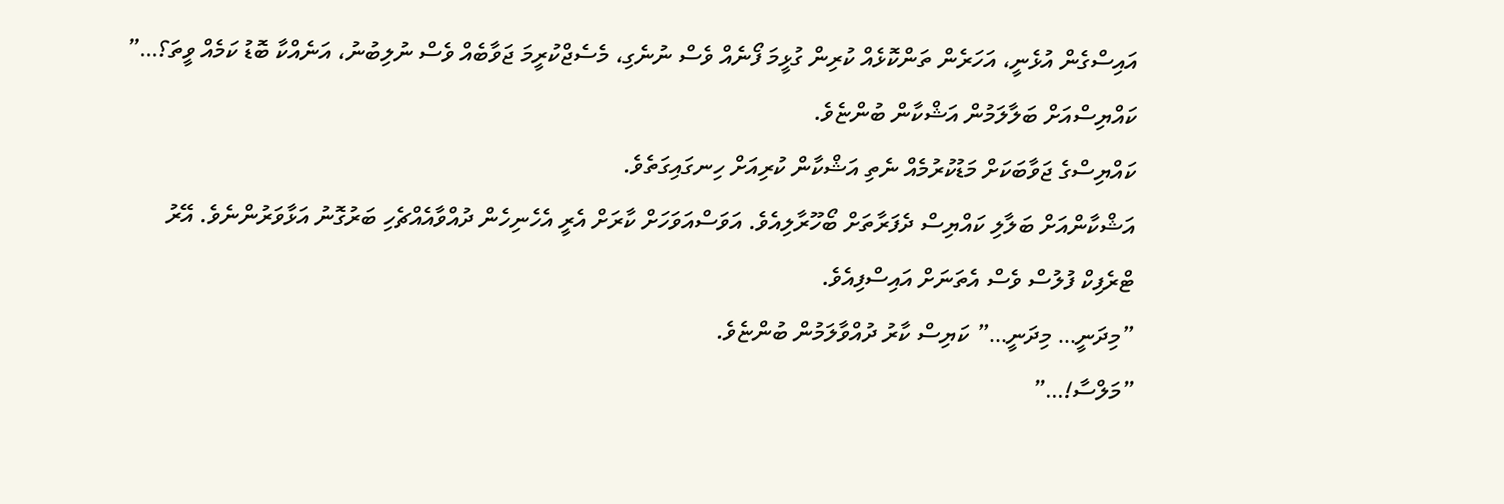އައިސްގެން އުޅެނީ، އަހަރެން ތަންކޮޅެއް ކުރިން ގުޅީމަ ފޯނެއް ވެސް ނުނެގި، މެސެޖްކުރީމަ ޖަވާބެއް ވެސް ނުލިބުނު، އަނެއްކާ ބޮޑު ކަމެއް ވީތަ؟…” ކައްޔިސްއަށް ބަލާލަމުން އަޝްކާން ބުންޏެވެ.
ކައްޔިސްގެ ޖަވާބަކަށް މަޑުކުރުމެއް ނެތި އަޝްކާން ކުރިއަށް ހިނގައިގަތެވެ.
އަޝްކާންއަށް ބަލާލި ކައްޔިސް ދެފަރާތަށް ބޯހޫރާލިއެވެ. އަވަސްއަވަހަށް ކާރަށް އެރީ އެހެނިހެން ދުއްވާއެއްޗެހި ބަރުގޮނު އަޅާވަރުންނެވެ. އޭރު ޓްރެފިކް ފުލުސް ވެސް އެތަނަށް އައިސްފިއެވެ.
”މިދަނީ… މިދަނީ…” ކަޔިސް ކާރު ދުއްވާލަމުން ބުންޏެވެ.
”މަލްސާ!…”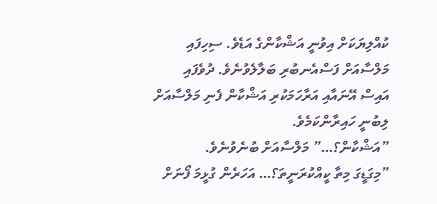ކުއްލިޔަކަށް އިވުނީ އަޝްކާންގެ އަޑެވެ. ސިހިފައި މަލްސާއަށް ފަސްއެނބުރި ބަލާލެވުނެވެ. ދުވެފައި އައިސް އޭނައާއި އަރާހަމަކުރި އަޝްކާން ފެނި މަލްސާއަށް ލިބުނީ ހައިރާންކަމެވެ.
”އަޝްކާން؟…” މަލްސާއަށް ބުނެވުނެވެ.
”މިގަޑީގަ މިތާ ކީއްކުރަނީތަ؟… އަހަރެން ގުޅީމަ ފޯނަށް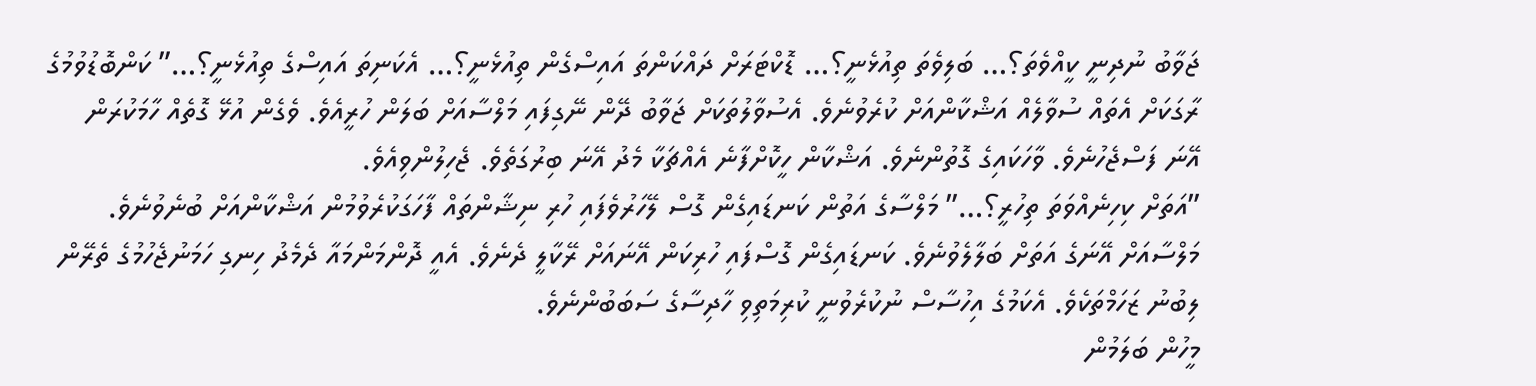ޖަވާބު ނުދިނީ ކީއްވެތަ؟… ބަލިވެތަ ތިއުޅެނީ؟… ޑޮކްޓަރަށް ދައްކަންތަ އައިސްގެން ތިއުޅެނީ؟… އެކަނިތަ އައިސްގެ ތިއުޅެނީ؟…” ކަންބޮޑުވުމުގެ ރާގަކަށް އެތައް ސުވާލެއް އަޝްކާންއަށް ކުރެވުނެވެ. އެސުވާލުތަކަށް ޖަވާބު ދޭން ނޭގިފައި މަލްސާއަށް ބަލަން ހުރީއެވެ. ވެގެން އުޅޭ ގޮތެއް ހާމަކުރަން އޭނަ ފަސްޖެހުނެވެ. ވާހަކައިގެ ގޮތުންނެވެ. އަޝްކާން ހީކޮށްފާނެ އެއްޗަކާ މެދު އޭނަ ބިރުގަތެވެ. ޖެހިލުންވިއެވެ.
”އަތަށް ކިހިނެއްވަތަ ތިހުރީ؟…” މަލްސާގެ އަތުން ކަނޑައިގެން ގޮސް ލޭހަރުވެފައި ހުރި ނިޝާންތައް ފާހަގަކުރެވުމުން އަޝްކާންއަށް ބުނެވުނެވެ. މަލްސާއަށް އޭނަގެ އަތަށް ބަލާލެވުނެވެ. ކަނޑައިގެން ގޮސްފައި ހުރިކަން އޭނައަށް ރޭކާލީ ދެނެވެ. އެއީ ދޮންމަންމައާ ދެމެދު ހިނގި ހަމަނުޖެހުމުގެ ތެރޭން ލިބުނު ޒަހަމްތަކެވެ. އެކަމުގެ އިހުސާސް ނުކުރެވުނީ ކުރިމަތިވި ހާދިސާގެ ސަބަބުންނެވެ.
މީހުން ބަލަމުން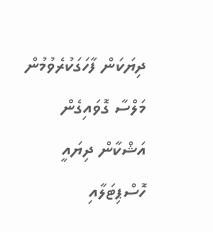ދިޔަކަން ފާހަގަކުރެވުމުން މަލްސާ ގޮވައިގެން އަޝްކާން ދިޔައީ ހޮސްޕިޓަލާއި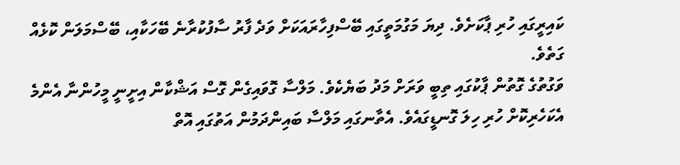ކައިރީގައި ހުރި ޕާކަށެވެ. ދިޔަ މަގުމަތީގައި ބޭސްފިހާރައަކަށް ވަދެ ފާރު ސާފުކުރާނެ ބޭހަކާއި، ބޭސްމަލަން ކޮޅެއް ގަތެވެ.
ވަގުތުގެ ގޮތުން ޕާކުގައި ތިބީ ވަރަށް މަދު ބަޔެކެވެ. މަލްސާ ގޮވައިގެން ގޮސް އަޝްކާން އިށީނީ މީހުންނާ އެންމެ އެކަހެރިކޮށް ހުރި ހިލަ ގޮނޑީގައެވެ. އެތާނގައި މަލްސާ ބައިންދަމުން އަތުގައި އޮތް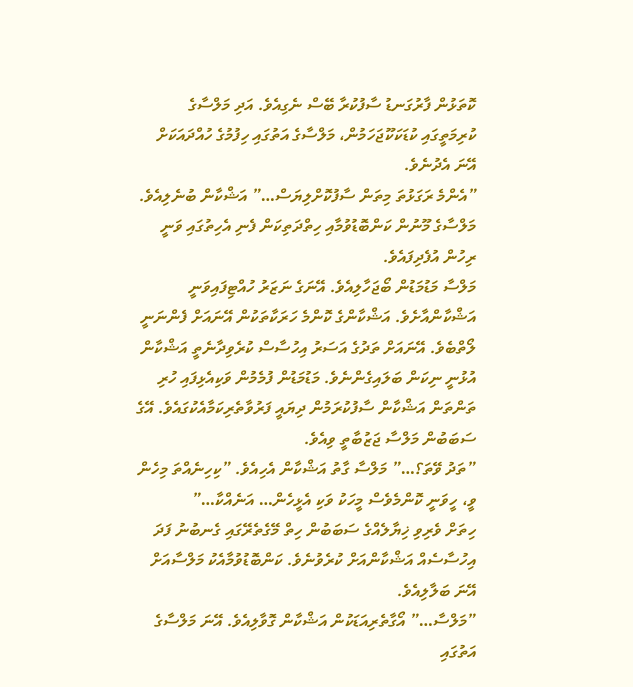ކޮތަޅުން ފާރުގަނޑު ސާފުކުރާ ބޭސް ނެގިއެވެ. އަދި މަލްސާގެ ކުރިމަތީގައި ކުޑަކަކޫޖަހަމުން، މަލްސާގެ އަތުގައި ހިފުމުގެ ހުއްދައަކަށް އޭނަ އެދުނެވެ.
”އެންމެ ރަގަޅުތަ މިތަން ސާފުކޮށްލިޔަސް…” އަޝްކާން ބުނެލިއެވެ. މަލްސާގެ މޫނުން ކަންބޮޑުވުމާއި ހިތްދަތިކަން ފެނި އެހިތުގައި ވަނީ ރިހުން އުފެދިފައެވެ.
މަލްސާ މަޑުމަޑުން ބޯޖަހާލިއެވެ. އޭނަގެ ނަޒަރު ހުއްޓިފައިވަނީ އަޝްކާންއާށެވެ. އަޝްކާންގެ ކޮންމެ ހަރަކާތަކުން އޭނައަށް ފެންނަނީ ލޯތްބެވެ. އޭނައަށް ތަދުގެ އަސަރު އިހުސާސް ކުރެވިދާނެތީ އަޝްކާން އުޅުނީ ނިކަން ބަލައިގެންނެވެ. މަޑުމަޑުން ފުމެމުން ވަކިއެޅިފައި ހުރި ތަންތަން އަޝްކާން ސާފުކުރަމުން ދިޔައީ ފަރުވާތެރިކަމާއެކުގައެވެ. އޭގެ ސަބަބުން މަލްސާ ޖަޒުބާތީ ވިއެވެ.
”ތަދު ވޭތަ؟…” މަލްސާ ގާތު އަޝްކާން އެހިއެވެ. ”ކިހިނެއްތަ މިހެން ވީ، ހީވަނީ ކޮންމެވެސް މީހަކު ވަކި އެޅީހެން… އަނެއްކާ…”
ހިތަށް ވެރިވި ޚިޔާލެއްގެ ސަބަބުން ހިތް މޭގެތެރޭގައި ގެނބުނު ފަދަ އިހުސާސެއް އަޝްކާންއަށް ކުރެވުނެވެ. ކަންބޮޑުވުމާއެކު މަލްސާއަށް އޭނަ ބަލާލިއެވެ.
”މަލްސާ…” އޯގާތެރިއަޑަކުން އަޝްކާން ގޮވާލިއެވެ. އޭނަ މަލްސާގެ އަތުގައި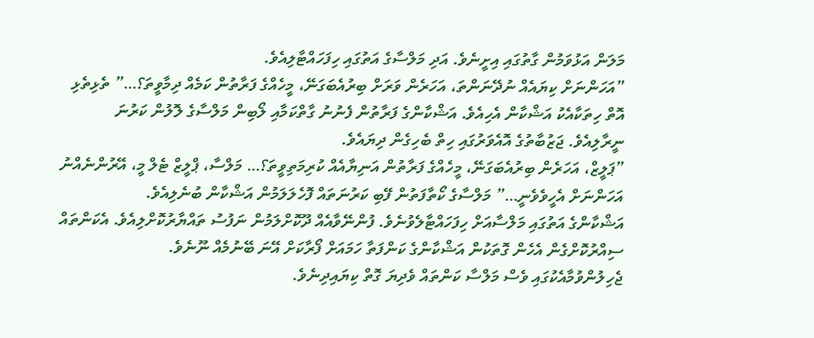މަލަން އަޅުވަމުން ގާތުގައި އިށީނެވެ. އަދި މަލްސާގެ އަތުގައި ހިފަހައްޓާލިއެވެ.
”އަހަންނަށް ކިޔައެއް ނުދޭނަންތަ، އަހަރެން ވަރަށް ބިރުއެބަގަނޭ، މީހެއްގެ ފަރާތުން ކަމެއް ދިމާވީތަ؟…” ތެޅިތެޅި އޮތް ހިތަކާއެކު އަޝްކާން އެހިއެވެ. އަޝްކާންގެ ފަރާތުން ފެނުނު ގާތްކަމާއި ލޯބިން މަލްސާގެ ލޮލުން ކަރުނަ ނީރާލިއެވެ. ޖަޒުބާތުގެ އޮއެވަރުގައި ހިތް ބެހިގެން ދިޔައެވެ.
”ޕަލީޒް، އަހަރެން ބިރުއެބަގަނޭ، މީހެއްގެ ފަރާތުން އަނިޔާއެއް ކުރިމަތިވީތަ؟… މަލްސާ، ޕްލީޒް ޓެލް މީ، އޭރުންނެއްނު އަހަންނަށް އެހީވެވެނީ…” މަލްސާގެ ކޯތާފަތުން ފޭބި ކަރުނަތައް ފޮހެލަލަމުން އަޝްކާން ބުނެލިއެވެ.
އަޝްކާންގެ އަތުގައި މަލްސާއަށް ހިފަހައްޓާލެވުނެވެ. ފުންނޭވާއެއް ދޫކޮށްލަމުން ނަފުސު ތައްޔާރުކޮށްލިއެވެ. އެކަންތައް ސިއްރުކޮށްގެން އެހެން ގޮތަކުން އަޝްކާންގެ ކަންފަތާ ހަމައަށް ފޯރާކަށް އޭނަ ބޭނުމެއް ނޫނެވެ.
ޖެހިލުންވުމާއެކުގައި ވެސް މަލްސާ ކަންތައް ވެދިޔަ ގޮތް ކިޔައިދިނެވެ.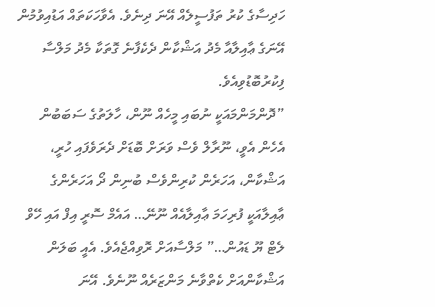ހަދިސާގެ ކުރު ތަފުސީލެއް އޭނަ ދިނެވެ. އެވާހަކަތައް އަޑުއިވުމުން އޭނަގެ ޢާއިލާއާ މެދު އަޝްކާން ދެކެފާނެ ގޮތަކާ މެދު މަލްސާ ފިކުރުބޮޑުވިއެވެ.
”ދޮންމަންމައަކީ ނުބައި މީހެއް ނޫން، ހާލަތުގެ ސަބަބުން އެހެން އެވީ، ނޫރާލް ވެސް ވަރަށް ބޮޑަށް ދެރަވެފައި ހުރީ، އަޝްކާން، އަހަރެން ކުރިންވެސް ބުނިން ދޯ އަހަރެންގެ ޢާއިލާއަކީ ފުރިހަމަ ޢާއިލާއެއް ނޫނޭ… އައެމް ސޮރީ އިފް އައި ހޭވް ލެޓް ޔޫ ޑައުން…” މަލްސާއަށް ރޮވިއްޖެއެވެ. އެއީ ބަލަން އަޝްކާންއަށް ކެތްވާނެ މަންޒަރެއް ނޫނެވެ. އޭނަ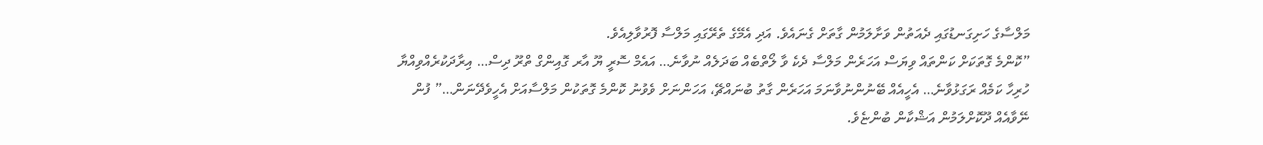މަލްސާގެ ހަށިގަނޑުގައި ދެއަތުން ވަށާލަމުން ގާތަށް ގެނައެވެ. އަދި އެމޭގެ ތެރޭގައި މަލްސާ ފޮރުވާލިއެވެ.
”ކޮންމެ ގޮތަކަށް ކަންތައް ވިޔަސް އަހަރެން މަލްސާ ދެކެ ވާ ލޯތްބެއް ބަދަލެއް ނުވާނެ… އައެމް ސޮރީ ޔޫ އާރ ގޮއިންގް ތްރޫ ދިސް… އިރާދަކުރެއްވިއްޔާ ހުރިހާ ކަމެއް ރަގަޅުވާނެ… އެހީއެއް ބޭނުންނުވާނަމަ އަހަރެން ގާތު ބުނައްޗޭ، އަހަންނަށް ވެވުނު ކޮންމެ ގޮތަކުން މަލްސާއަށް އެހީވެދޭނަން…” ފުން ނޭވާއެއް ދޫކޮށްލަމުން އަޝްކާން ބުންޏެވެ.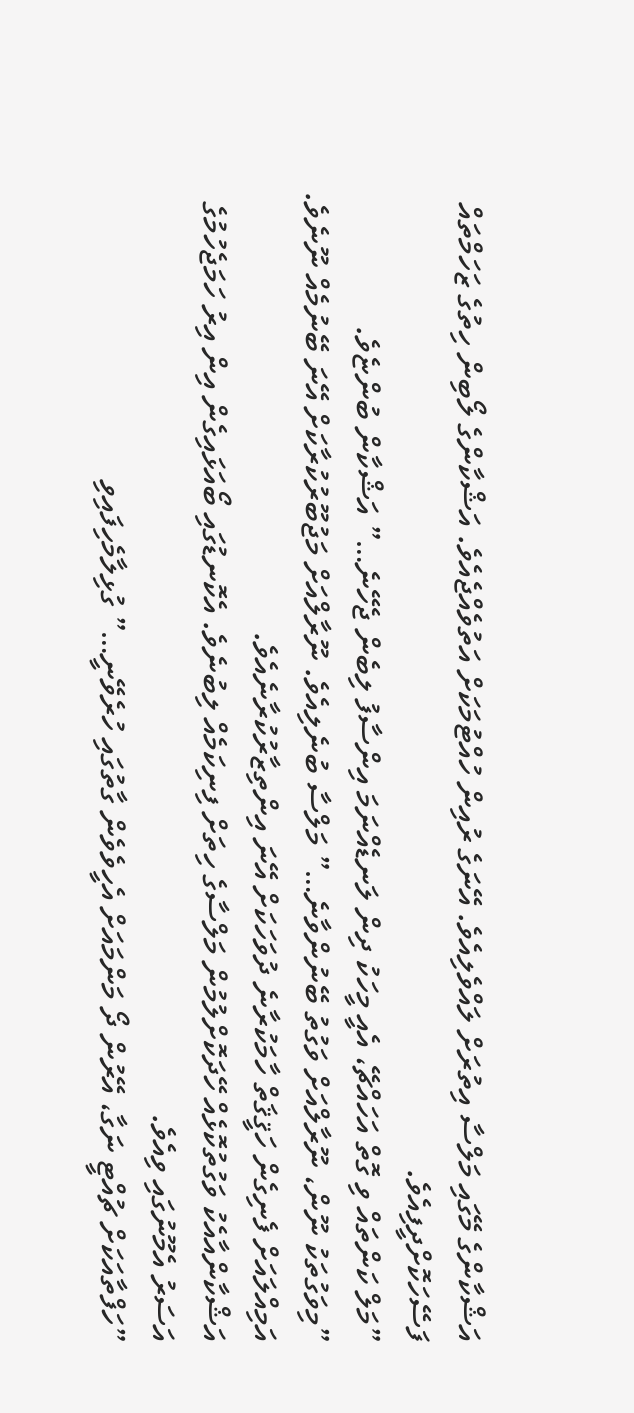އަޝްކާންގެ މޭގައި މަލްސާ އިތުރަށް ލައްވެލިއެވެ. އޭނަގެ ރުއިން ހުއްޓުމަކަށް އަތުވެއްޖެއެވެ. އަޝްކާންގެ ލޯބިން ހިތުގެ ޒަހަމްތައް ފަސޭހަކޮށްދީފިއެވެ.
”މަލް ކަންތައް ވި ގޮތް އަހައްޗޭ، އެއީ މީހަކު ދިން ލަނޑެއްނަމަ އިންސާފު ލިބެން ޖެހޭނެ…” އަޝްކާން ބުންޏެވެ.
”މިވަގުތަކު ނޫން، ނޫރާލްއަށް ވަގުތު ބޭނުންވާނެ…” މަލްސާ ބުނެލިއެވެ. ނޫރާލްއަށް މަޖުބޫރުކުރާކަށް އޭނަ ބޭނުމެއް ނޫނެވެ. އަމިއްލައަށް ފެނިގެން ހަޤީޤަތް ހާމަކުރާނެ ދުވަހަކަށް އޭނަ އިންތިޒާރުކުރާނެއެވެ.
އަޝްކާންއާއެކު ވަގުތުކޮޅެއް ހޭދަކޮށްލުމުން މަލްސާގެ ހިތަށް ފިނިކަމެއް ލިބުނެވެ. އެކޮނޑުގައި ބޯއަޅައިގެން އިން އިރު ހަމަޖެހުމުގެ އަސަރު އެމޫނުގައި ވިއެވެ.
”ހަފްތާއަކަށް ޗުއްޓީ ނަގާ، އޭރުން ދޯ މަންމައަށް އެހީވެވެން ގާތުގައި ހުރެވޭނީ…” ގުޅިލާމެހިފައިވި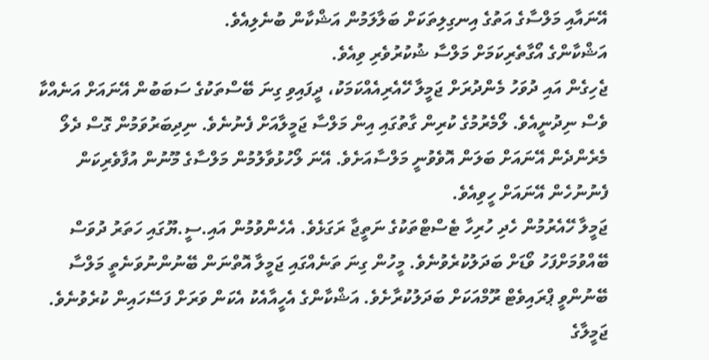އޭނައާއި މަލްސާގެ އަތުގެ އިނގިލިތަކަށް ބަލާލަމުން އަޝްކާން ބުނެލިއެވެ.
އަޝްކާންގެ އޯގާތެރިކަމަށް މަލްސާ ޝުކުރުވެރި ވިއެވެ.
ޖެހިގެން އައި ދުވަހު މެންދުރަށް ޖަމީލާ ހޭއެރިއެއްކަމަކު، ދީފައިވި ގިނަ ބޭސްތަކުގެ ސަބަބުން އޭނައަށް އަނެއްކާ ވެސް ނިދުނީއެވެ. ލޯމެރުމުގެ ކުރިން ގާތުގައި އިން މަލްސާ ޖަމީލާއަށް ފެނުނެވެ. ނިދިބަރުވަމުން ގޮސް ދެލޯ މެރެންދެން އޭނައަށް ބަލަން އޮވެވުނީ މަލްސާއަށެވެ. އޭނަ ލޯހުޅުވާލުމުން މަލްސާގެ މޫނުން އުފާވެރިކަން ފެނުނުހެން އޭނައަށް ހީވިއެވެ.
ޖަމީލާ ހޭއެރުމުން ހެދި ހުރިހާ ޓެސްޓްތަކުގެ ނަތީޖާ ރަގަޅެވެ. އެހެންވުމުން އައި.ސީ.ޔޫގައި ހަތަރު ދުވަސް ބޭއްވުމަށްފަހު ވޯޑަށް ބަދަލުކުރެވުނެވެ. މީހުން ގިނަ ތަނެއްގައި ޖަމީލާ އޮތްނަން ބޭނުންނުވަނެތީ މަލްސާ ބޭނުންވީ ޕްރައިވެޓް ރޫމްއަކަށް ބަދަލުކުރާށެވެ. އަޝްކާންގެ އެހީއާއެކު އެކަން ވަރަށް ފަސޭހައިން ކުރެވުނެވެ.
ޖަމީލާގެ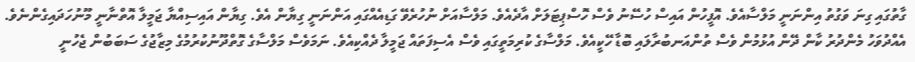ގާތުގައި ގިނަ ވަގުތު އިންނަނީ މަލްސާއެވެ. އޮފީހުން އައިސް ހުސޭނު ވެސް ހޮސްޕިޓަލަށް އާދެއެވެ. މަލްސާއަށް ނުހުރެވޭ ގަޑިއެއްގައި އަންނަނީ ގިޔާން އެވެ. ގިޔާން އައިސިއްޔާ ޖަމީލާ އޮތްނާނީ މޫނުހަދައިގެންނެވެ. އެއްދުވަހު މެންދުރު ކާން ދޭން އުޅުމުން ވެސް ތުންއަނބުރާލައި ބޮޑާ ހޭކީއެވެ. މަލްސާގެ ކުރިމަތީގައި ވެސް އެސިފަތައް ޖަމީލާ ދެއްކިއެވެ. ނަމަވެސް މަލްސާގެ ގޮތްދޫނުކުރުމުގެ މިޒާޖުގެ ސަބަބުން ޖެހުނީ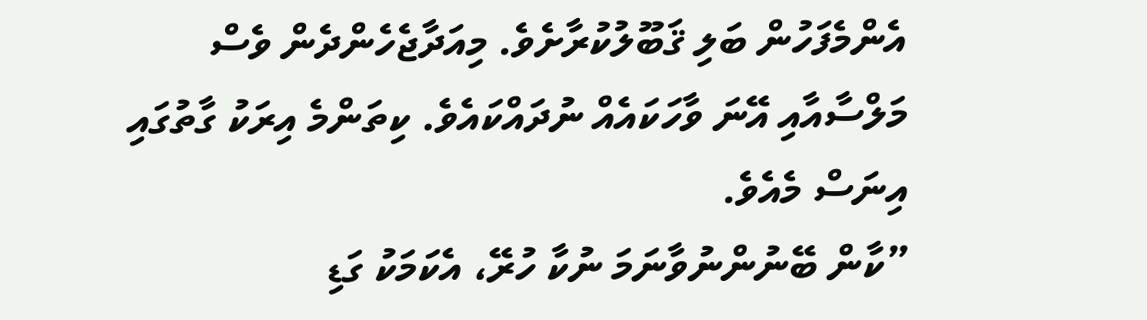އެންމެފަހުން ބަލި ޤަބޫލުކުރާށެވެ. މިއަދާޖެހެންދެން ވެސް މަލްސާއާއި އޭނަ ވާހަކައެއް ނުދައްކައެވެ. ކިތަންމެ އިރަކު ގާތުގައި އިނަސް މެއެވެ.
”ކާން ބޭނުންނުވާނަމަ ނުކާ ހުރޭ، އެކަމަކު ގަޑި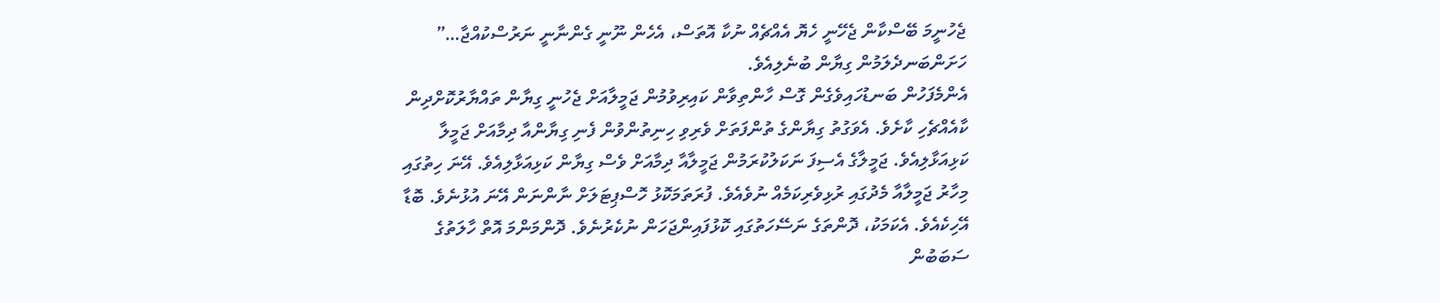ޖެހުނީމަ ބޭސްކާން ޖެހޭނީ ހެޔޮ އެއްޗެއް ނުކާ އޮތަސް، އެހެން ނޫނީ ގެންނާނީ ނަރުސްކުއްޖާ…” ހަށަންބަނދެލަމުން ގިޔާން ބުނެލިއެވެ.
އެންމެފަހުން ބަނޑުހައިވެގެން ގޮސް ހާންތިވާން ކައިރިވުމުން ޖަމީލާއަށް ޖެހުނީ ގިޔާން ތައްޔާރުކޮށްދިން ކާއެއްޗެހި ކާށެވެ. އެވަގުތު ގިޔާންގެ ތުންފަތަށް ވެރިވި ހިނިތުންވުން ފެނި ގިޔާންއާ ދިމާއަށް ޖަމީލާ ކަޅިއަޅާލިއެވެ. ޖަމީލާގެ އެސިފަ ނަކަލުކުރަމުން ޖަމީލާއާ ދިމާއަށް ވެސް ގިޔާން ކަޅިއަޅާލިއެވެ. އޭނަ ހިތުގައި މިހާރު ޖަމީލާއާ މެދުގައި ރުޅިވެރިކަމެއް ނުވެއެވެ. ފުރަތަމަކޮޅު ހޮސްޕިޓަލަށް ނާންނަން އޭނަ އުޅުނެވެ. ބޮޑާ އޭހިކެއެވެ. އެކަމަކު، ދޮންތަގެ ނަސޭހަތުގައި ކޮޅުފައިންޖަހަން ނުކެރުނެވެ. ދޮންމަންމަ އޮތް ހާލަތުގެ ސަބަބުން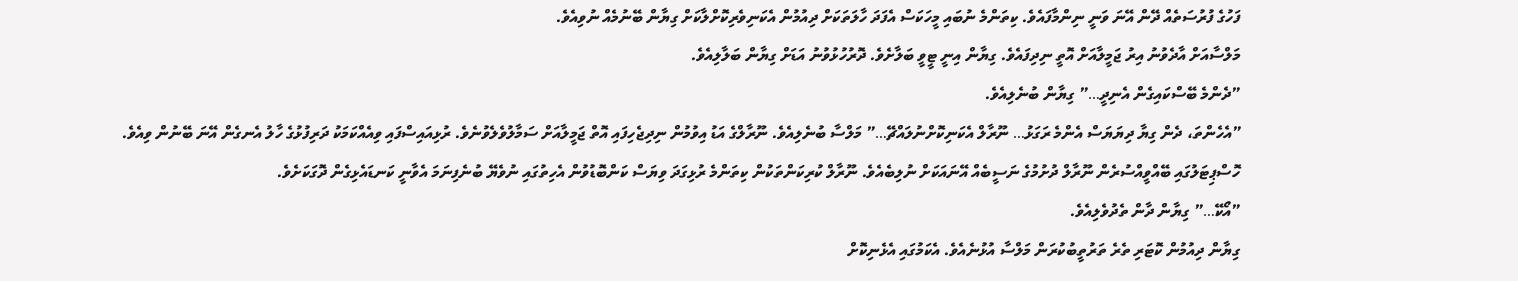ފަހުގެ ފުރުސަތެއް ދޭން އޭނަ ވަނީ ނިންމާފައެވެ. ކިތަންމެ ނުބައި މީހަކަސް އެފަދަ ހާލަތަކަށް ދިއުމުން އެކަނިވެރިކޮށްލާކަށް ގިޔާން ބޭނުމެއް ނުވިއެވެ.
މަލްސާއަށް އާދެވުނު އިރު ޖަމީލާއަށް އޮތީ ނިދިފައެވެ. ގިޔާން އިނީ ޓީވީ ބަލާށެވެ. ދޮރުހުޅުވުނު އަޑަށް ގިޔާން ބަލާލިއެވެ.
”ދެންމެ ބޭސްކައިގެން އެނިދީ…” ގިޔާން ބުނެލިއެވެ.
”އެހެންތަ، ދެން ގިޔާ ދިޔަޔަސް އެންމެ ރަގަޅު… ނޫރާލް އެކަނިކޮށްނުލައްޗޭ…” މަލްސާ ބުނެލިއެވެ. ނޫރާލްގެ އަޑު އިވުމުން ނިދިޖެހިފައި އޮތް ޖަމީލާއަށް ސަމާލުވެލެވުނެވެ. ރުޅިއައިސްފައި ވިއެއްކަމަކު ދަރިފުޅުގެ ހާލު އެނގެން އޭނަ ބޭނުން ވިއެވެ. ހޮސްޕިޓަލުގައި ބޭއްވީއްސުރެން ނޫރާލް ދުށުމުގެ ނަސީބެއް އޭނައަކަށް ނުލިބެއެވެ. ނޫރާލް ކުރިކަންތަކުން ކިތަންމެ ރުޅިގަދަ ވިޔަސް ކަންބޮޑުވުން އެހިތުގައި ނުވެޔޭ ބުނެފިނަމަ އެވާނީ ކަނޑައެޅިގެން ދޮގަކަށެވެ.
”އޯކޭ…” ގިޔާން ދާން ތެދުވެލިއެވެ.
ގިޔާން ދިއުމުން ކޮޓަރި ތެރެ ތަރުތީބުކުރަން މަލްސާ އުޅުނެއެވެ. އެކަމުގައި އެޅެނިކޮށް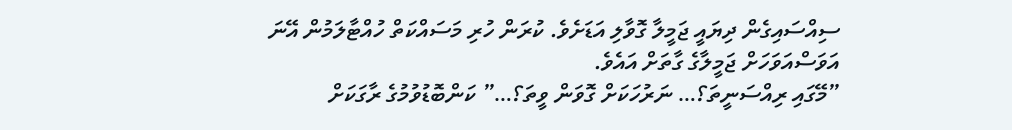ސިއްސައިގެން ދިޔައީ ޖަމީލާ ގޮވާލި އަޑަށެވެ. ކުރަން ހުރި މަސައްކަތް ހުއްޓާލަމުން އޭނަ އަވަސްއަވަހަށް ޖަމީލާގެ ގާތަށް އައެވެ.
”މޭގައި ރިއްސަނީތަ؟… ނަރުހަކަށް ގޮވަން ވީތަ؟…” ކަންބޮޑުވުމުގެ ރާގަކަށް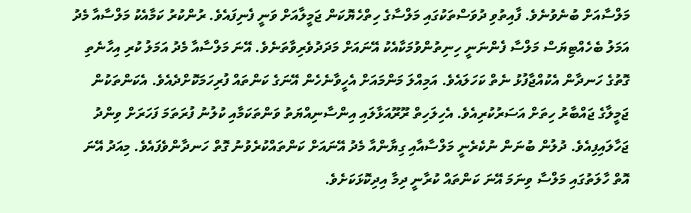މަލްސާއަށް ބުނެވުނެވެ. ފާއިތުވި ދުވަސްތަކުގައި މަލްސާގެ ހިތްހެޔޮކަން ޖަމީލާއަށް ވަނީ ފެނިފައެވެ. ރުންކުރު ކަމާއެކު މަލްސާއާ މެދު އަމަލު ބެހެއްޓިޔަސް މަލްސާ ފެންނަނީ ހިނިތުންވުމަކާއެކު އޭނައަށް މަދަދުވެރިވާތަނެވެ. އޭނަ މަލްސާއާ މެދު އަމަލު ކުރި އިހާނެތި ގޮތުގެ ހަނދާން އެކުއްޖާފުޅު ނެތް ކަހަލައެވެ. އަމިއްލަ މަންމައަށް އެހީވާނެހެން އޭނަގެ ކަންތައް ފުރިހަމަކޮށްދެއެވެ. އެކަންތަކުން ޖަމީލާގެ ޖައްބާރު ހިތަށް އަސަރުކުރިއެވެ. އެހިލަހިތް ރޫރޫއަޅާލައި އިންސާނިއްޔަތު ވަންތަކަމާއި ކުލުނު ފުރަތަމަ ފަހަރަށް ވިންދު ޖަހާލައިފިއެވެ. ދުލުން ބުނަން ނުކެރެނީ މަލްސާއާއި ގިޔާންއާ މެދު އޭނައަށް ކަންތައްކުރެވުނު ގޮތް ހަނދާންވެފައެވެ. މިއަދު އޭނަ އޮތް ހާލަތުގައި މަލްސާ ވިނަމަ އޭނަ ކަންތައް ކުރާނީ ދިމާ އިދިކޮޅަކަށެވެ.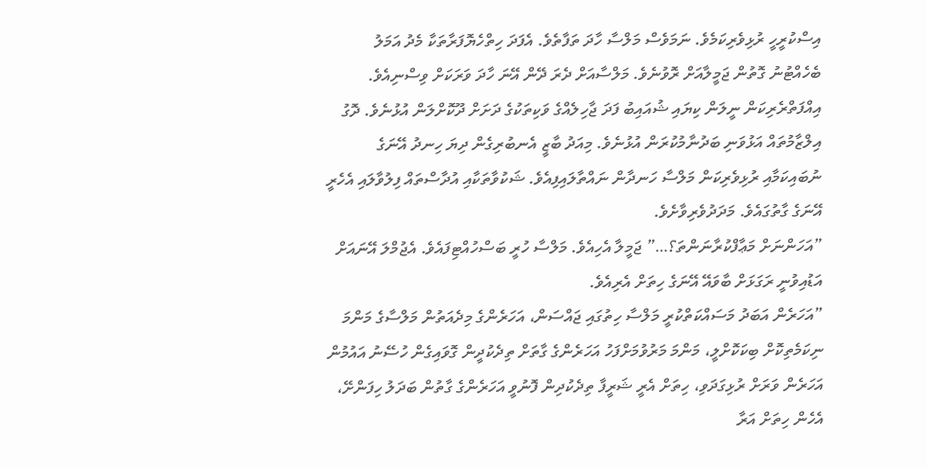އިސްކުރީހީ ރުޅިވެރިކަމެވެ. ނަމަވެސް މަލްސާ ހާދަ ތަފާތެވެ. އެފަދަ ހިތްހެޔޮފަރާތަކާ މެދު އަމަލު ބެހެއްޓުނު ގޮތުން ޖަމީލާއަށް ރޮވުނެވެ. މަލްސާއަށް ދެރަ ދޭން އޭނަ ހާދަ ވަރަކަށް ވިސްނިއެވެ. އިއްފަތްރެރިކަން ނީލަން ކިޔައި ޝުއައިބު ފަދަ ޖާހިލެއްގެ ވަކިތަކުގެ ދަށަށް ދޫކޮށްލަން އުޅުނެވެ. ދޮގު އިލްޒާމުތައް އަޅުވަނި ބަދުނާމުކުރަން އުޅުނެވެ. މިއަދު ބާޒީ އެނބުރިގެން ދިޔަ ހިނދު އޭނަގެ ނުބައިކަމާއި ރުޅިވެރިކަން މަލްސާ ހަނދާން ނައްތާލައިފިއެވެ. ޝަކުވާތަކާއި އުދާސްތައް ފިލުވާލައި އެހެރީ އޭނަގެ ގާތުގައެވެ. މަދަދުވެރިވާށެވެ.
”އަހަންނަށް މަޢާފްކުރާނަންތަ؟…” ޖަމީލާ އެހިއެވެ. މަލްސާ ހުރީ ބަސްހުއްޓިފައެވެ. އެޖުމްލަ އޭނައަށް އަޑުއިވުނީ ރަގަޅަށް ބާވައޭ އޭނަގެ ހިތަށް އެރިއެވެ.
”އަހަރެން އަބަދު މަސައްކަތްކުރީ މަލްސާ ހިތުގައި ޖައްސަން، އަހަރެންގެ މިދެއަތުން މަލްސާގެ މަންމަ ނިކަމެތިކޮށް ބިކަކޮށްލީ، މަންމަ މަރުވުމަށްފަހު އަހަރެންގެ ގާތަށް ތިދެކުދީން ގޮވައިގެން ހުސޭނު އައުމުން އަހަރެން ވަރަށް ރުޅިގަދަވި، ހިތަށް އެރީ ޝަރީފާ ތިދެކުދިން ފޮނުވީ އަހަރެންގެ ގާތުން ބަދަލު ހިފަންށޭ، އެހެން ހިތަށް އަރާ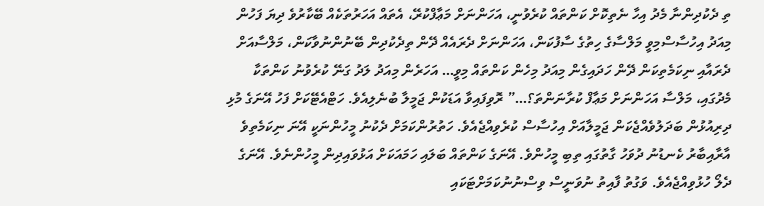ތި ދެކުދިންނާ މެދު އިހާ ނެތިކޮށް ކަންތައް ކުރެވުނީ، އަހަންނަށް މަޢާފްކުރޭ، އެތައް އަހަރުތަކެއް ބޭކާރުވެ ދިޔަ ފަހުން މިއަދު އިހުސާސްމިވީ މަލްސާގެ ހިތުގެ ސާފުކަން، އަހަންނަށް ދެރައެއް ދޭން ތިދެކުދިން ބޭނުންނުވާކަން، މަލްސާއަށް ދެރައާއި ނިކަމެތިކަން ދޭން ހަދައިގެން މިއަދު މިހެން ކަންތައް މިވީ… އަހަރެން މިއަދު ލަދު ގަނޭ ކުރެވުނު ކަންތަކާ މެދުގައި، މަލްސާ އަހަންނަށް މަޢާފް ކުރާނަންތަ؟…” ރޮވިފައިވާ އަޑަކުން ޖަމީލާ ބުނެލިއެވެ. ހަޓްއެޓޭކަށް ފަހު އޭނަގެ މުޅި ދިރިއުޅުން ބަދަލުވެއްޖެކަން ޖަމީލާއަށް އިހުސާސް ކުރެވިއްޖެއެވެ. ހަތުރުންކަމަށް ދެކުނު މީހުންނަކީ އޭނަ ނިކަމެތިވެ އާރާއިބާރު ކެނޑުނު ދުވަހު ގާތުގައި ތިބި މީހުންވެ. އޭނަގެ ކަންތައް ބަލައި ހަމައަކަށް އަޅުވައިދިން މީހުންނެވެ. އޭނަގެ ދެލޯ ހުޅުވިއްޖެއެވެ. ވަގުތު ފާއިތު ނުވަނީސް ވިސްނުނުކަމަށްޓަކައި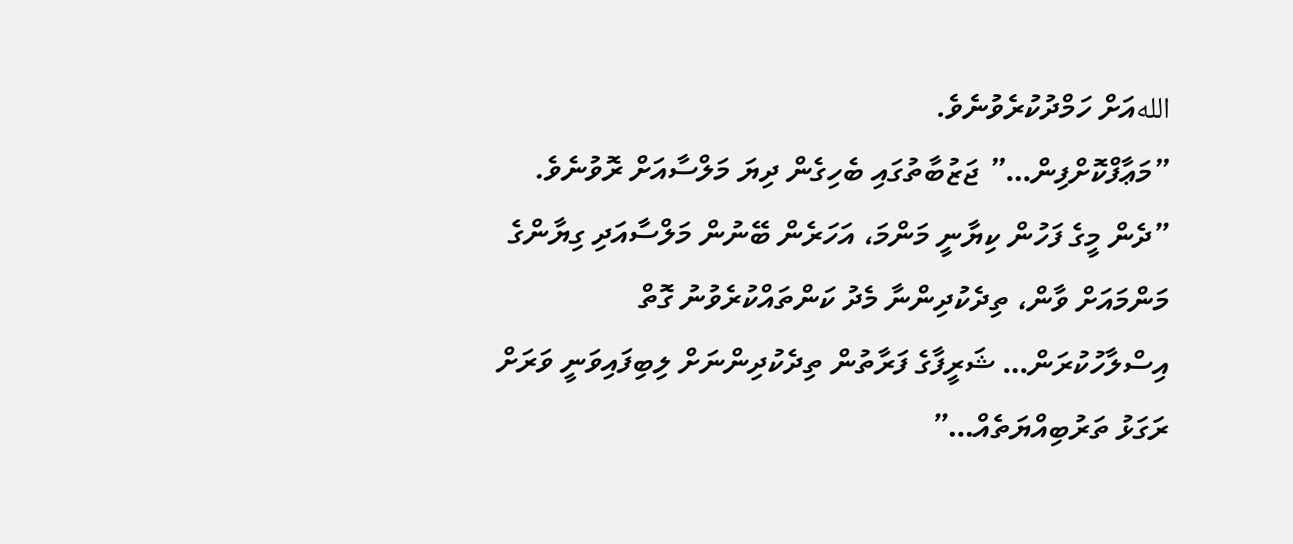اللهއަށް ހަމްދުކުރެވުނެވެ.
”މަޢާފްކޮށްފިން…” ޖަޒުބާތުގައި ބެހިގެން ދިޔަ މަލްސާއަށް ރޮވުނެވެ.
”ދެން މީގެ ފަހުން ކިޔާނީ މަންމަ، އަހަރެން ބޭނުން މަލްސާއަދި ގިޔާންގެ މަންމައަށް ވާން، ތިދެކުދިންނާ މެދު ކަންތައްކުރެވުނު ގޮތް އިސްލާހުކުރަން… ޝަރީފާގެ ފަރާތުން ތިދެކުދިންނަށް ލިބިފައިވަނީ ވަރަށް ރަގަޅު ތަރުބިއްޔަތެއް…”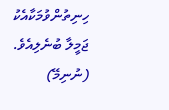ހިނިތުންވުމަކާއެކު ޖަމީލާ ބުނެލިއެވެ.
(ނުނިމޭ)